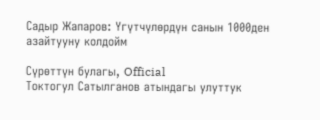Садыр Жапаров: Үгүтчүлөрдүн санын 1000ден азайтууну колдойм

Сүрөттүн булагы, Official
Токтогул Сатылганов атындагы улуттук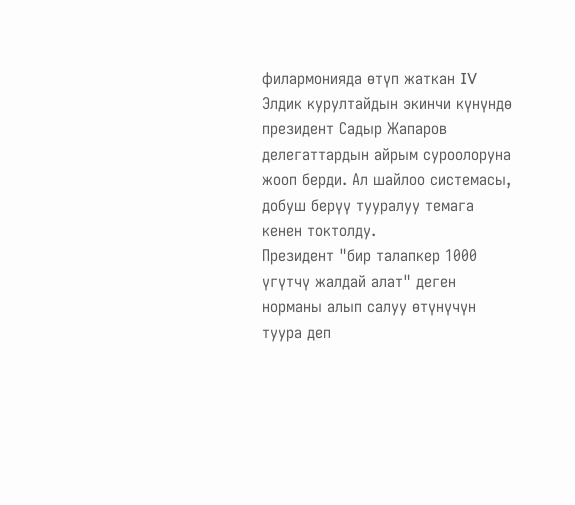филармонияда өтүп жаткан IV Элдик курултайдын экинчи күнүндө президент Садыр Жапаров делегаттардын айрым суроолоруна жооп берди. Ал шайлоо системасы, добуш берүү тууралуу темага кенен токтолду.
Президент "бир талапкер 1000 үгүтчү жалдай алат" деген норманы алып салуу өтүнүчүн туура деп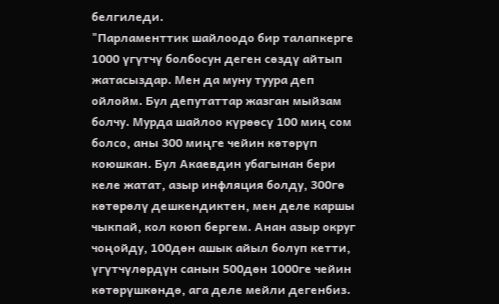белгиледи.
"Парламенттик шайлоодо бир талапкерге 1000 үгүтчү болбосун деген сөздү айтып жатасыздар. Мен да муну туура деп ойлойм. Бул депутаттар жазган мыйзам болчу. Мурда шайлоо күрөөсү 100 миң сом болсо, аны 300 миңге чейин көтөрүп коюшкан. Бул Акаевдин убагынан бери келе жатат, азыр инфляция болду, 300гө көтөрөлү дешкендиктен, мен деле каршы чыкпай, кол коюп бергем. Анан азыр округ чоңойду, 100дөн ашык айыл болуп кетти, үгүтчүлөрдүн санын 500дөн 1000ге чейин көтөрүшкөндө, ага деле мейли дегенбиз.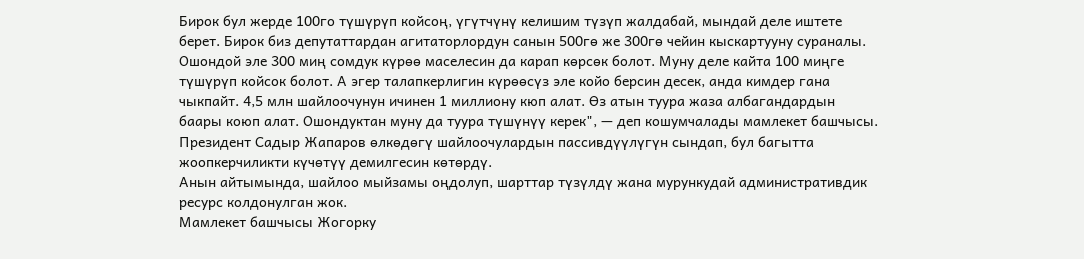Бирок бул жерде 100го түшүрүп койсоң, үгүтчүнү келишим түзүп жалдабай, мындай деле иштете берет. Бирок биз депутаттардан агитаторлордун санын 500гө же 300гө чейин кыскартууну сураналы. Ошондой эле 300 миң сомдук күрөө маселесин да карап көрсөк болот. Муну деле кайта 100 миңге түшүрүп койсок болот. А эгер талапкерлигин күрөөсүз эле койо берсин десек, анда кимдер гана чыкпайт. 4,5 млн шайлоочунун ичинен 1 миллиону кюп алат. Өз атын туура жаза албагандардын баары коюп алат. Ошондуктан муну да туура түшүнүү керек", — деп кошумчалады мамлекет башчысы.
Президент Садыр Жапаров өлкөдөгү шайлоочулардын пассивдүүлүгүн сындап, бул багытта жоопкерчиликти күчөтүү демилгесин көтөрдү.
Анын айтымында, шайлоо мыйзамы оңдолуп, шарттар түзүлдү жана мурункудай административдик ресурс колдонулган жок.
Мамлекет башчысы Жогорку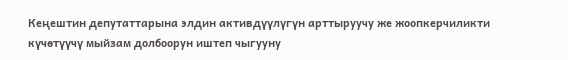Кеңештин депутаттарына элдин активдүүлүгүн арттыруучу же жоопкерчиликти күчөтүүчү мыйзам долбоорун иштеп чыгууну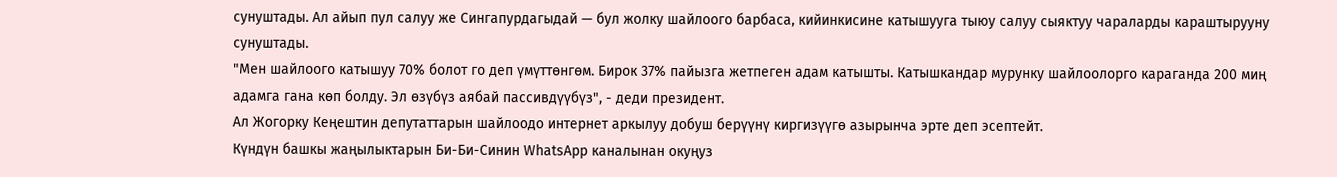сунуштады. Ал айып пул салуу же Сингапурдагыдай — бул жолку шайлоого барбаса, кийинкисине катышууга тыюу салуу сыяктуу чараларды караштырууну сунуштады.
"Мен шайлоого катышуу 70% болот го деп үмүттөнгөм. Бирок 37% пайызга жетпеген адам катышты. Катышкандар мурунку шайлоолорго караганда 200 миң адамга гана көп болду. Эл өзүбүз аябай пассивдүүбүз", - деди президент.
Ал Жогорку Кеңештин депутаттарын шайлоодо интернет аркылуу добуш берүүнү киргизүүгө азырынча эрте деп эсептейт.
Күндүн башкы жаңылыктарын Би-Би-Синин WhatsApp каналынан окуңуз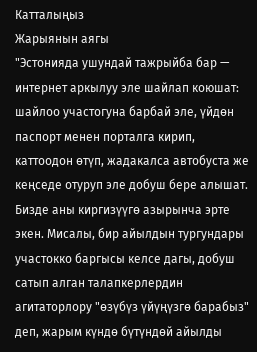Катталыңыз
Жарыянын аягы
"Эстонияда ушундай тажрыйба бар — интернет аркылуу эле шайлап коюшат: шайлоо участогуна барбай эле, үйдөн паспорт менен порталга кирип, каттоодон өтүп, жадакалса автобуста же кеңседе отуруп эле добуш бере алышат. Бизде аны киргизүүгө азырынча эрте экен. Мисалы, бир айылдын тургундары участокко баргысы келсе дагы, добуш сатып алган талапкерлердин агитаторлору "өзүбүз үйүңүзгө барабыз" деп, жарым күндө бүтүндөй айылды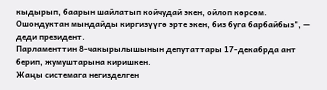кыдырып, баарын шайлатып койчудай экен, ойлоп көрсөм. Ошондуктан мындайды киргизүүгө эрте экен, биз буга барбайбыз", — деди президент.
Парламенттин 8-чакырылышынын депутаттары 17-декабрда ант берип, жумуштарына киришкен.
Жаңы системага негизделген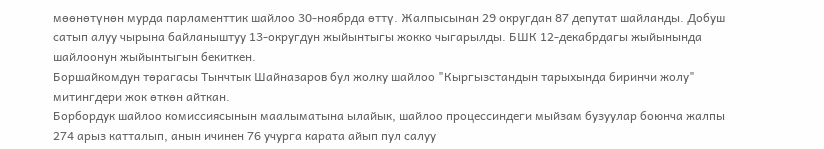мөөнөтүнөн мурда парламенттик шайлоо 30-ноябрда өттү. Жалпысынан 29 округдан 87 депутат шайланды. Добуш сатып алуу чырына байланыштуу 13-округдун жыйынтыгы жокко чыгарылды. БШК 12-декабрдагы жыйынында шайлоонун жыйынтыгын бекиткен.
Боршайкомдун төрагасы Тынчтык Шайназаров бул жолку шайлоо "Кыргызстандын тарыхында биринчи жолу" митингдери жок өткөн айткан.
Борбордук шайлоо комиссиясынын маалыматына ылайык, шайлоо процессиндеги мыйзам бузуулар боюнча жалпы 274 арыз катталып, анын ичинен 76 учурга карата айып пул салуу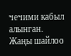чечими кабыл алынган.
Жаңы шайлоо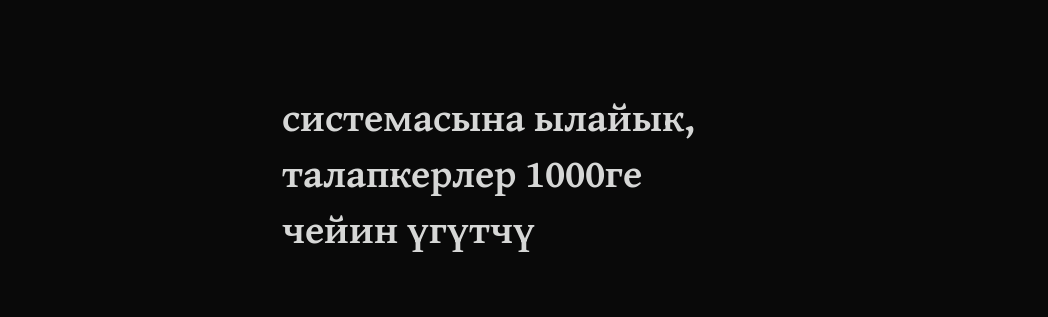системасына ылайык, талапкерлер 1000ге чейин үгүтчү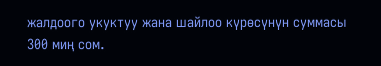жалдоого укуктуу жана шайлоо күрөсүнүн суммасы 300 миң сом.